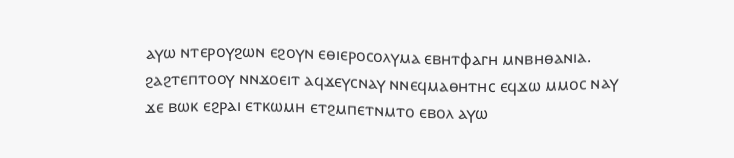ⲁⲩⲱ ⲛⲧⲉⲣⲟⲩϩⲱⲛ ⲉϩⲟⲩⲛ ⲉⲑⲓⲉⲣⲟⲥⲟⲗⲩⲙⲁ ⲉⲃⲏⲧⲫⲁⲅⲏ ⲙⲛⲃⲏⲑⲁⲛⲓⲁ. ϩⲁϩⲧⲉⲡⲧⲟⲟⲩ ⲛⲛϫⲟⲉⲓⲧ ⲁϥϫⲉⲩⲥⲛⲁⲩ ⲛⲛⲉϥⲙⲁⲑⲏⲧⲏⲥ ⲉϥϫⲱ ⲙⲙⲟⲥ ⲛⲁⲩ ϫⲉ ⲃⲱⲕ ⲉϩⲣⲁⲓ ⲉⲧⲕⲱⲙⲏ ⲉⲧϩⲙⲡⲉⲧⲛⲙⲧⲟ ⲉⲃⲟⲗ ⲁⲩⲱ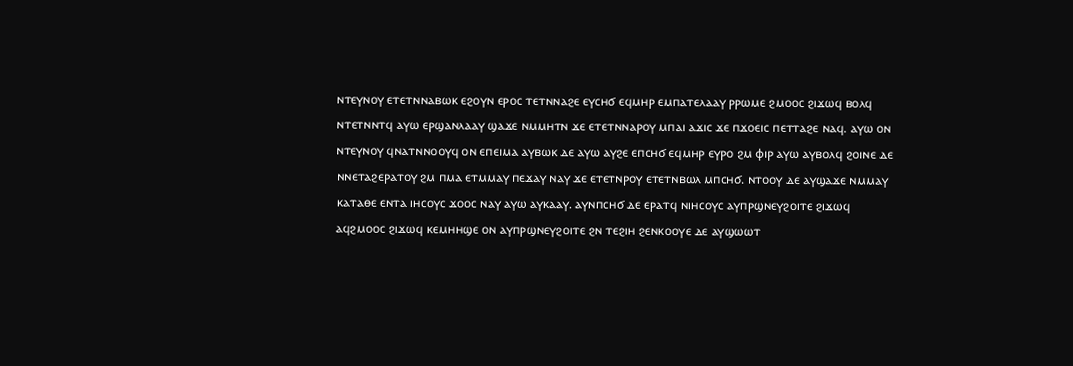ⲛⲧⲉⲩⲛⲟⲩ ⲉⲧⲉⲧⲛⲛⲁⲃⲱⲕ ⲉϩⲟⲩⲛ ⲉⲣⲟⲥ ⲧⲉⲧⲛⲛⲁϩⲉ ⲉⲩⲥⲏϭ ⲉϥⲙⲏⲣ ⲉⲙⲡⲁⲧⲉⲗⲁⲁⲩ ⲣⲣⲱⲙⲉ ϩⲙⲟⲟⲥ ϩⲓϫⲱϥ ⲃⲟⲗϥ ⲛⲧⲉⲧⲛⲛⲧϥ ⲁⲩⲱ ⲉⲣϣⲁⲛⲗⲁⲁⲩ ϣⲁϫⲉ ⲛⲙⲙⲏⲧⲛ ϫⲉ ⲉⲧⲉⲧⲛⲛⲁⲣⲟⲩ ⲙⲡⲁⲓ ⲁϫⲓⲥ ϫⲉ ⲡϫⲟⲉⲓⲥ ⲡⲉⲧⲧⲁϩⲉ ⲛⲁϥ. ⲁⲩⲱ ⲟⲛ ⲛⲧⲉⲩⲛⲟⲩ ϥⲛⲁⲧⲛⲛⲟⲟⲩϥ ⲟⲛ ⲉⲡⲉⲓⲙⲁ ⲁⲩⲃⲱⲕ ⲇⲉ ⲁⲩⲱ ⲁⲩϩⲉ ⲉⲡⲥⲏϭ ⲉϥⲙⲏⲣ ⲉⲩⲣⲟ ϩⲙ ⲫⲓⲣ ⲁⲩⲱ ⲁⲩⲃⲟⲗϥ ϩⲟⲓⲛⲉ ⲇⲉ ⲛⲛⲉⲧⲁϩⲉⲣⲁⲧⲟⲩ ϩⲙ ⲡⲙⲁ ⲉⲧⲙⲙⲁⲩ ⲡⲉϫⲁⲩ ⲛⲁⲩ ϫⲉ ⲉⲧⲉⲧⲛⲣⲟⲩ ⲉⲧⲉⲧⲛⲃⲱⲗ ⲙⲡⲥⲏϭ. ⲛⲧⲟⲟⲩ ⲇⲉ ⲁⲩϣⲁϫⲉ ⲛⲙⲙⲁⲩ ⲕⲁⲧⲁⲑⲉ ⲉⲛⲧⲁ ⲓⲏⲥⲟⲩⲥ ϫⲟⲟⲥ ⲛⲁⲩ ⲁⲩⲱ ⲁⲩⲕⲁⲁⲩ. ⲁⲩⲛⲡⲥⲏϭ ⲇⲉ ⲉⲣⲁⲧϥ ⲛⲓⲏⲥⲟⲩⲥ ⲁⲩⲡⲣϣⲛⲉⲩϩⲟⲓⲧⲉ ϩⲓϫⲱϥ ⲁϥϩⲙⲟⲟⲥ ϩⲓϫⲱϥ ⲕⲉⲙⲏⲏϣⲉ ⲟⲛ ⲁⲩⲡⲣϣⲛⲉⲩϩⲟⲓⲧⲉ ϩⲛ ⲧⲉϩⲓⲏ ϩⲉⲛⲕⲟⲟⲩⲉ ⲇⲉ ⲁⲩϣⲱⲱⲧ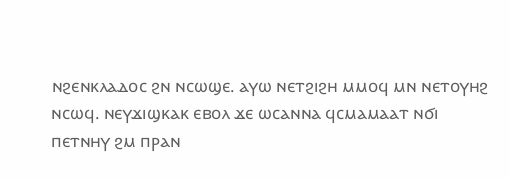ⲛϩⲉⲛⲕⲗⲁⲇⲟⲥ ϩⲛ ⲛⲥⲱϣⲉ. ⲁⲩⲱ ⲛⲉⲧϩⲓϩⲏ ⲙⲙⲟϥ ⲙⲛ ⲛⲉⲧⲟⲩⲏϩ ⲛⲥⲱϥ. ⲛⲉⲩϫⲓϣⲕⲁⲕ ⲉⲃⲟⲗ ϫⲉ ⲱⲥⲁⲛⲛⲁ ϥⲥⲙⲁⲙⲁⲁⲧ ⲛϭⲓ ⲡⲉⲧⲛⲏⲩ ϩⲙ ⲡⲣⲁⲛ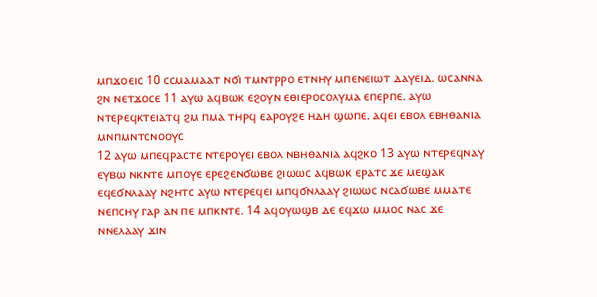ⲙⲡϫⲟⲉⲓⲥ 10 ⲥⲥⲙⲁⲙⲁⲁⲧ ⲛϭⲓ ⲧⲙⲛⲧⲣⲣⲟ ⲉⲧⲛⲏⲩ ⲙⲡⲉⲛⲉⲓⲱⲧ ⲇⲁⲩⲉⲓⲇ. ⲱⲥⲁⲛⲛⲁ ϩⲛ ⲛⲉⲧϫⲟⲥⲉ 11 ⲁⲩⲱ ⲁϥⲃⲱⲕ ⲉϩⲟⲩⲛ ⲉⲑⲓⲉⲣⲟⲥⲟⲗⲩⲙⲁ ⲉⲡⲉⲣⲡⲉ. ⲁⲩⲱ ⲛⲧⲉⲣⲉϥⲕⲧⲉⲓⲁⲧϥ ϩⲙ ⲡⲙⲁ ⲧⲏⲣϥ ⲉⲁⲣⲟⲩϩⲉ ⲏⲇⲏ ϣⲱⲡⲉ. ⲁϥⲉⲓ ⲉⲃⲟⲗ ⲉⲃⲏⲑⲁⲛⲓⲁ ⲙⲛⲡⲙⲛⲧⲥⲛⲟⲟⲩⲥ
12 ⲁⲩⲱ ⲙⲡⲉϥⲣⲁⲥⲧⲉ ⲛⲧⲉⲣⲟⲩⲉⲓ ⲉⲃⲟⲗ ⲛⲃⲏⲑⲁⲛⲓⲁ ⲁϥϩⲕⲟ 13 ⲁⲩⲱ ⲛⲧⲉⲣⲉϥⲛⲁⲩ ⲉⲩⲃⲱ ⲛⲕⲛⲧⲉ ⲙⲡⲟⲩⲉ ⲉⲣⲉϩⲉⲛϭⲱⲃⲉ ϩⲓⲱⲱⲥ ⲁϥⲃⲱⲕ ⲉⲣⲁⲧⲥ ϫⲉ ⲙⲉϣⲁⲕ ⲉϥⲉϭⲛⲗⲁⲁⲩ ⲛϩⲏⲧⲥ ⲁⲩⲱ ⲛⲧⲉⲣⲉϥⲉⲓ ⲙⲡϥϭⲛⲗⲁⲁⲩ ϩⲓⲱⲱⲥ ⲛⲥⲁϭⲱⲃⲉ ⲙⲙⲁⲧⲉ ⲛⲉⲡⲥⲏⲩ ⲅⲁⲣ ⲁⲛ ⲡⲉ ⲙⲡⲕⲛⲧⲉ. 14 ⲁϥⲟⲩⲱϣⲃ ⲇⲉ ⲉϥϫⲱ ⲙⲙⲟⲥ ⲛⲁⲥ ϫⲉ ⲛⲛⲉⲗⲁⲁⲩ ϫⲓⲛ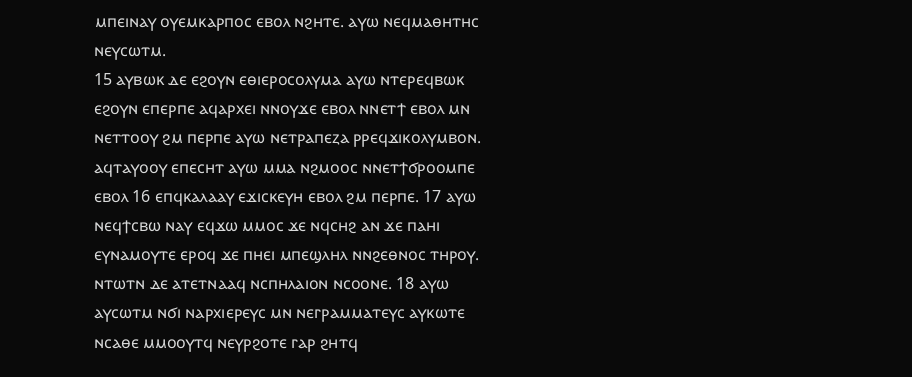ⲙⲡⲉⲓⲛⲁⲩ ⲟⲩⲉⲙⲕⲁⲣⲡⲟⲥ ⲉⲃⲟⲗ ⲛϩⲏⲧⲉ. ⲁⲩⲱ ⲛⲉϥⲙⲁⲑⲏⲧⲏⲥ ⲛⲉⲩⲥⲱⲧⲙ.
15 ⲁⲩⲃⲱⲕ ⲇⲉ ⲉϩⲟⲩⲛ ⲉⲑⲓⲉⲣⲟⲥⲟⲗⲩⲙⲁ ⲁⲩⲱ ⲛⲧⲉⲣⲉϥⲃⲱⲕ ⲉϩⲟⲩⲛ ⲉⲡⲉⲣⲡⲉ ⲁϥⲁⲣⲭⲉⲓ ⲛⲛⲟⲩϫⲉ ⲉⲃⲟⲗ ⲛⲛⲉⲧϯ ⲉⲃⲟⲗ ⲙⲛ ⲛⲉⲧⲧⲟⲟⲩ ϩⲙ ⲡⲉⲣⲡⲉ ⲁⲩⲱ ⲛⲉⲧⲣⲁⲡⲉⲍⲁ ⲣⲣⲉϥϫⲓⲕⲟⲗⲩⲙⲃⲟⲛ. ⲁϥⲧⲁⲩⲟⲟⲩ ⲉⲡⲉⲥⲏⲧ ⲁⲩⲱ ⲙⲙⲁ ⲛϩⲙⲟⲟⲥ ⲛⲛⲉⲧϯϭⲣⲟⲟⲙⲡⲉ ⲉⲃⲟⲗ 16 ⲉⲡϥⲕⲁⲗⲁⲁⲩ ⲉϫⲓⲥⲕⲉⲩⲏ ⲉⲃⲟⲗ ϩⲙ ⲡⲉⲣⲡⲉ. 17 ⲁⲩⲱ ⲛⲉϥϯⲥⲃⲱ ⲛⲁⲩ ⲉϥϫⲱ ⲙⲙⲟⲥ ϫⲉ ⲛϥⲥⲏϩ ⲁⲛ ϫⲉ ⲡⲁⲏⲓ ⲉⲩⲛⲁⲙⲟⲩⲧⲉ ⲉⲣⲟϥ ϫⲉ ⲡⲏⲉⲓ ⲙⲡⲉϣⲗⲏⲗ ⲛⲛϩⲉⲑⲛⲟⲥ ⲧⲏⲣⲟⲩ. ⲛⲧⲱⲧⲛ ⲇⲉ ⲁⲧⲉⲧⲛⲁⲁϥ ⲛⲥⲡⲏⲗⲁⲓⲟⲛ ⲛⲥⲟⲟⲛⲉ. 18 ⲁⲩⲱ ⲁⲩⲥⲱⲧⲙ ⲛϭⲓ ⲛⲁⲣⲭⲓⲉⲣⲉⲩⲥ ⲙⲛ ⲛⲉⲅⲣⲁⲙⲙⲁⲧⲉⲩⲥ ⲁⲩⲕⲱⲧⲉ ⲛⲥⲁⲑⲉ ⲙⲙⲟⲟⲩⲧϥ ⲛⲉⲩⲣϩⲟⲧⲉ ⲅⲁⲣ ϩⲏⲧϥ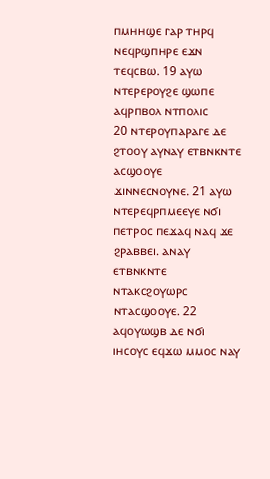ⲡⲙⲏⲏϣⲉ ⲅⲁⲣ ⲧⲏⲣϥ ⲛⲉϥⲣϣⲡⲏⲣⲉ ⲉϫⲛ ⲧⲉϥⲥⲃⲱ. 19 ⲁⲩⲱ ⲛⲧⲉⲣⲉⲣⲟⲩϩⲉ ϣⲱⲡⲉ ⲁϥⲣⲡⲃⲟⲗ ⲛⲧⲡⲟⲗⲓⲥ
20 ⲛⲧⲉⲣⲟⲩⲡⲁⲣⲁⲅⲉ ⲇⲉ ϩⲧⲟⲟⲩ ⲁⲩⲛⲁⲩ ⲉⲧⲃⲛⲕⲛⲧⲉ ⲁⲥϣⲟⲟⲩⲉ ϫⲓⲛⲛⲉⲥⲛⲟⲩⲛⲉ. 21 ⲁⲩⲱ ⲛⲧⲉⲣⲉϥⲣⲡⲙⲉⲉⲩⲉ ⲛϭⲓ ⲡⲉⲧⲣⲟⲥ ⲡⲉϫⲁϥ ⲛⲁϥ ϫⲉ ϩⲣⲁⲃⲃⲉⲓ. ⲁⲛⲁⲩ ⲉⲧⲃⲛⲕⲛⲧⲉ ⲛⲧⲁⲕⲥϩⲟⲩⲱⲣⲥ ⲛⲧⲁⲥϣⲟⲟⲩⲉ. 22 ⲁϥⲟⲩⲱϣⲃ ⲇⲉ ⲛϭⲓ ⲓⲏⲥⲟⲩⲥ ⲉϥϫⲱ ⲙⲙⲟⲥ ⲛⲁⲩ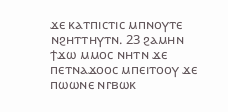ϫⲉ ⲕⲁⲧⲡⲓⲥⲧⲓⲥ ⲙⲡⲛⲟⲩⲧⲉ ⲛϩⲏⲧⲧⲏⲩⲧⲛ. 23 ϩⲁⲙⲏⲛ ϯϫⲱ ⲙⲙⲟⲥ ⲛⲏⲧⲛ ϫⲉ ⲡⲉⲧⲛⲁϫⲟⲟⲥ ⲙⲡⲉⲓⲧⲟⲟⲩ ϫⲉ ⲡⲱⲱⲛⲉ ⲛⲅⲃⲱⲕ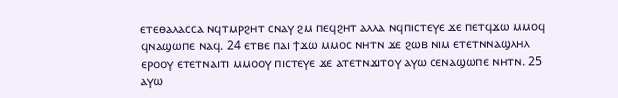ⲉⲧⲉⲑⲁⲗⲁⲥⲥⲁ ⲛϥⲧⲙⲣϩⲏⲧ ⲥⲛⲁⲩ ϩⲙ ⲡⲉϥϩⲏⲧ ⲁⲗⲗⲁ ⲛϥⲡⲓⲥⲧⲉⲩⲉ ϫⲉ ⲡⲉⲧϥϫⲱ ⲙⲙⲟϥ ϥⲛⲁϣⲱⲡⲉ ⲛⲁϥ. 24 ⲉⲧⲃⲉ ⲡⲁⲓ ϯϫⲱ ⲙⲙⲟⲥ ⲛⲏⲧⲛ ϫⲉ ϩⲱⲃ ⲛⲓⲙ ⲉⲧⲉⲧⲛⲛⲁϣⲗⲏⲗ ⲉⲣⲟⲟⲩ ⲉⲧⲉⲧⲛⲁⲓⲧⲓ ⲙⲙⲟⲟⲩ ⲡⲓⲥⲧⲉⲩⲉ ϫⲉ ⲁⲧⲉⲧⲛϫⲓⲧⲟⲩ ⲁⲩⲱ ⲥⲉⲛⲁϣⲱⲡⲉ ⲛⲏⲧⲛ. 25 ⲁⲩⲱ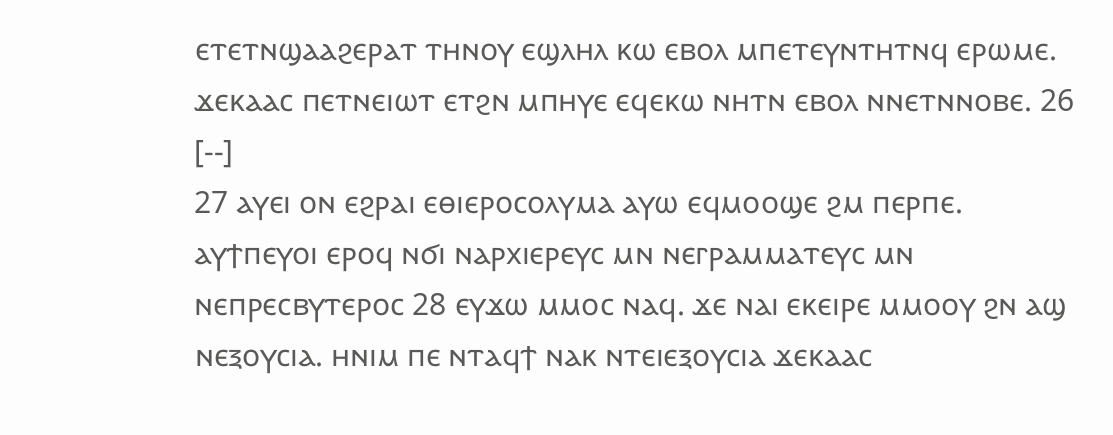ⲉⲧⲉⲧⲛϣⲁⲁϩⲉⲣⲁⲧ ⲧⲏⲛⲟⲩ ⲉϣⲗⲏⲗ ⲕⲱ ⲉⲃⲟⲗ ⲙⲡⲉⲧⲉⲩⲛⲧⲏⲧⲛϥ ⲉⲣⲱⲙⲉ. ϫⲉⲕⲁⲁⲥ ⲡⲉⲧⲛⲉⲓⲱⲧ ⲉⲧϩⲛ ⲙⲡⲏⲩⲉ ⲉϥⲉⲕⲱ ⲛⲏⲧⲛ ⲉⲃⲟⲗ ⲛⲛⲉⲧⲛⲛⲟⲃⲉ. 26 [--]
27 ⲁⲩⲉⲓ ⲟⲛ ⲉϩⲣⲁⲓ ⲉⲑⲓⲉⲣⲟⲥⲟⲗⲩⲙⲁ ⲁⲩⲱ ⲉϥⲙⲟⲟϣⲉ ϩⲙ ⲡⲉⲣⲡⲉ. ⲁⲩϯⲡⲉⲩⲟⲓ ⲉⲣⲟϥ ⲛϭⲓ ⲛⲁⲣⲭⲓⲉⲣⲉⲩⲥ ⲙⲛ ⲛⲉⲅⲣⲁⲙⲙⲁⲧⲉⲩⲥ ⲙⲛ ⲛⲉⲡⲣⲉⲥⲃⲩⲧⲉⲣⲟⲥ 28 ⲉⲩϫⲱ ⲙⲙⲟⲥ ⲛⲁϥ. ϫⲉ ⲛⲁⲓ ⲉⲕⲉⲓⲣⲉ ⲙⲙⲟⲟⲩ ϩⲛ ⲁϣ ⲛⲉⲝⲟⲩⲥⲓⲁ. ⲏⲛⲓⲙ ⲡⲉ ⲛⲧⲁϥϯ ⲛⲁⲕ ⲛⲧⲉⲓⲉⲝⲟⲩⲥⲓⲁ ϫⲉⲕⲁⲁⲥ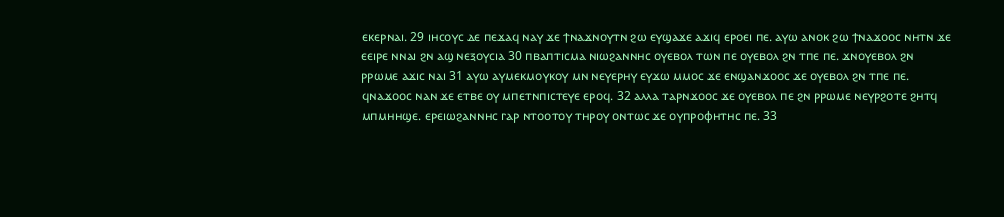ⲉⲕⲉⲣⲛⲁⲓ. 29 ⲓⲏⲥⲟⲩⲥ ⲇⲉ ⲡⲉϫⲁϥ ⲛⲁⲩ ϫⲉ ϯⲛⲁϫⲛⲟⲩⲧⲛ ϩⲱ ⲉⲩϣⲁϫⲉ ⲁϫⲓϥ ⲉⲣⲟⲉⲓ ⲡⲉ. ⲁⲩⲱ ⲁⲛⲟⲕ ϩⲱ ϯⲛⲁϫⲟⲟⲥ ⲛⲏⲧⲛ ϫⲉ ⲉⲉⲓⲣⲉ ⲛⲛⲁⲓ ϩⲛ ⲁϣ ⲛⲉⲝⲟⲩⲥⲓⲁ 30 ⲡⲃⲁⲡⲧⲓⲥⲙⲁ ⲛⲓⲱϩⲁⲛⲛⲏⲥ ⲟⲩⲉⲃⲟⲗ ⲧⲱⲛ ⲡⲉ ⲟⲩⲉⲃⲟⲗ ϩⲛ ⲧⲡⲉ ⲡⲉ. ϫⲛⲟⲩⲉⲃⲟⲗ ϩⲛ ⲣⲣⲱⲙⲉ ⲁϫⲓⲥ ⲛⲁⲓ 31 ⲁⲩⲱ ⲁⲩⲙⲉⲕⲙⲟⲩⲕⲟⲩ ⲙⲛ ⲛⲉⲩⲉⲣⲏⲩ ⲉⲩϫⲱ ⲙⲙⲟⲥ ϫⲉ ⲉⲛϣⲁⲛϫⲟⲟⲥ ϫⲉ ⲟⲩⲉⲃⲟⲗ ϩⲛ ⲧⲡⲉ ⲡⲉ. ϥⲛⲁϫⲟⲟⲥ ⲛⲁⲛ ϫⲉ ⲉⲧⲃⲉ ⲟⲩ ⲙⲡⲉⲧⲛⲡⲓⲥⲧⲉⲩⲉ ⲉⲣⲟϥ. 32 ⲁⲗⲗⲁ ⲧⲁⲣⲛϫⲟⲟⲥ ϫⲉ ⲟⲩⲉⲃⲟⲗ ⲡⲉ ϩⲛ ⲣⲣⲱⲙⲉ ⲛⲉⲩⲣϩⲟⲧⲉ ϩⲏⲧϥ ⲙⲡⲙⲏⲏϣⲉ. ⲉⲣⲉⲓⲱϩⲁⲛⲛⲏⲥ ⲅⲁⲣ ⲛⲧⲟⲟⲧⲟⲩ ⲧⲏⲣⲟⲩ ⲟⲛⲧⲱⲥ ϫⲉ ⲟⲩⲡⲣⲟⲫⲏⲧⲏⲥ ⲡⲉ. 33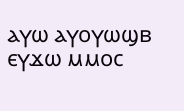ⲁⲩⲱ ⲁⲩⲟⲩⲱϣⲃ ⲉⲩϫⲱ ⲙⲙⲟⲥ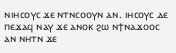ⲛⲓⲏⲥⲟⲩⲥ ϫⲉ ⲛⲧⲛⲥⲟⲟⲩⲛ ⲁⲛ. ⲓⲏⲥⲟⲩⲥ ⲇⲉ ⲡⲉϫⲁϥ ⲛⲁⲩ ϫⲉ ⲁⲛⲟⲕ ϩⲱ ⲛϯⲛⲁϫⲟⲟⲥ ⲁⲛ ⲛⲏⲧⲛ ϫⲉ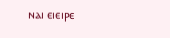ⲛⲁⲓ ⲉⲓⲉⲓⲣⲉ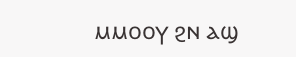ⲙⲙⲟⲟⲩ ϩⲛ ⲁϣ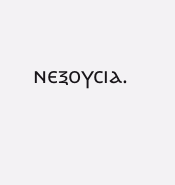ⲛⲉⲝⲟⲩⲥⲓⲁ.